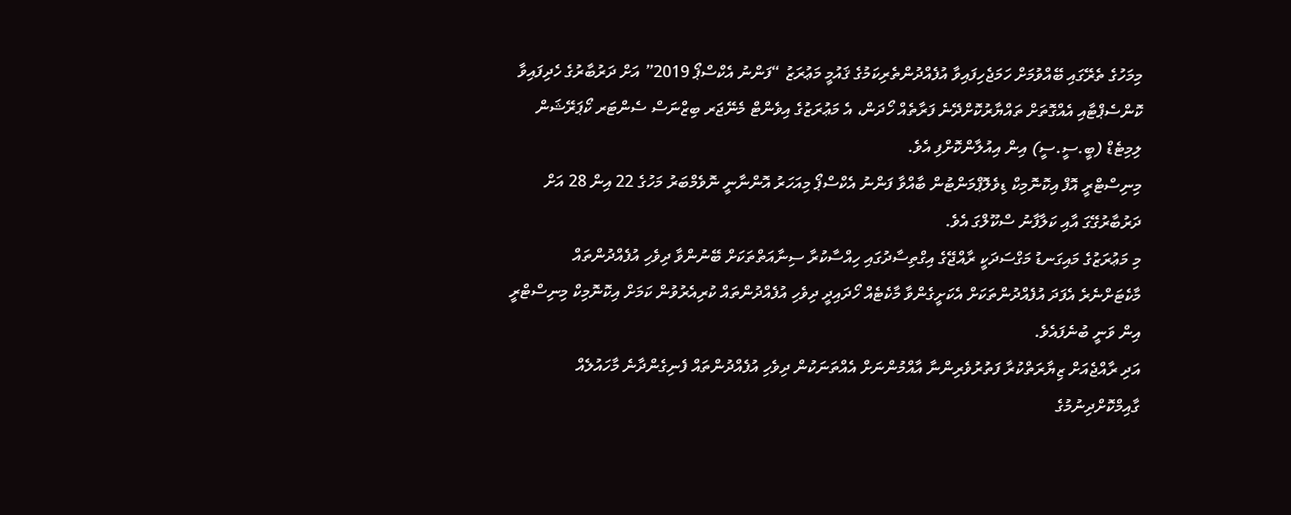މިމަހުގެ ތެރޭގައި ބޭއްވުމަށް ހަމަޖެހިފައިވާ އުފެއްދުންތެރިކަމުގެ ޤައުމީ މަޢުރަޒު “ފަންނު އެކްސްޕޯ 2019” އަށް ދަރުބާރުގެ ހެދިފައިވާ ކޮންސެޕްޓާއި އެއްގޮތަށް ތައްޔާރުކޮށްދޭނެ ފަރާތެއް ހޯދަން، އެ މަޢުރަޒުގެ އިވެންޓް މެނޭޖަރ ބިޒްނަސް ސެންޓަރ ކޯޕަރޭޝަން ލިމިޓެޑް (ބީ.ސީ.ސީ) އިން އިއުލާންކޮށްފި އެވެ.
މިނިސްޓްރީ އޮފް އިކޮނޮމިކް ޑިވެލޮޕްމަންޓުން ބާއްވާ ފަންނު އެކްސްޕޯ މިއަހަރު އޮންނާނީ ނޮވެމްބަރު މަހުގެ 22 އިން 28 އަށް ދަރުބާރުގޭގަ އާއި ކަލާފާނު ސްކޫލްގަ އެވެ.
މި މަޢުރަޒުގެ މައިގަނޑު މަގްސަދަކީ ރާއްޖޭގެ އިގްތިސާދުގައި ހިއްސާކުރާ ސިނާއަތްތަކަށް ބޭނުންވާ ދިވެހި އުފެއްދުންތައް މާކެޓަށްނެރެ އެފަދަ އުފެއްދުންތަކަށް އެކަށީގެންވާ މާކެޓެއް ހޯދައިދީ ދިވެހި އުފެއްދުންތައް ކުރިއެރުވުން ކަމަށް އިކޮނޮމިކް މިނިސްޓްރީ އިން ވަނީ ބުނެފައެވެ.
އަދި ރާއްޖެއަށް ޒިޔާރަތްކުރާ ފަތުރުވެރިންނާ އާއްމުންނަށް އެއްތަނަކުން ދިވެހި އުފެއްދުންތައް ފެނިގެންދާނެ މާހައުލެއް ގާއިމްކޮށްދިނުމުގެ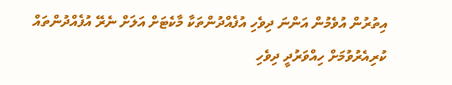އިތުރުން އުވެމުން އަންނަ ދިވެހި އުފެއްދުންތަކާ މާކެޓަށް އަލަށް ނެރޭ އުފެއްދުންތައް ކުރިއެރުވުމަށް ހިއްވަރުދީ ދިވެހި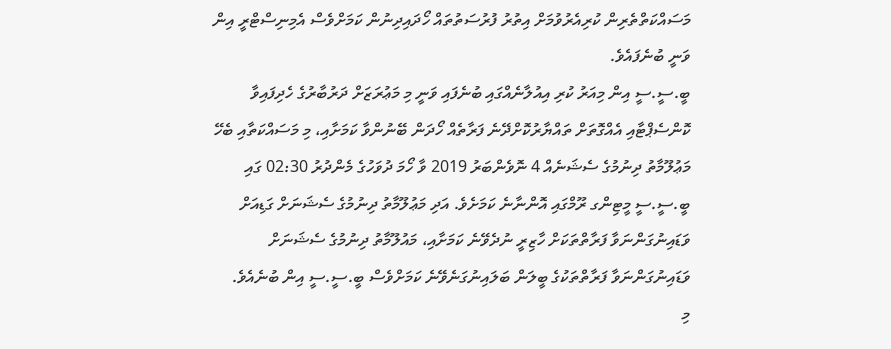މަސައްކަތްތެރިން ކުރިއެރުވުމަށް އިތުރު ފުރުސަތުތައް ހޯދައިދިނުން ކަމަށްވެސް އެމިނިސްޓްރީ އިން ވަނީ ބުނެފައެވެ.
ބީ.ސީ.ސީ އިން މިއަރު ކުރި އިއުލާނެއްގައި ބުނެފައި ވަނީ މި މަޢުރަޒަށް ދަރުބާރުގެ ހެދިފައިވާ ކޮންސެޕްޓާއި އެއްގޮތަށް ތައްޔާރުކޮށްދޭނެ ފަރާތެއް ހޯދަން ބޭނުންވާ ކަމަށާއި، މި މަސައްކަތާއި ބެހޭ މަޢުލޫމާތު ދިނުމުގެ ސެޝަނެއް 4 ނޮވެންބަރު 2019 ވާ ހޯމަ ދުވަހުގެ މެންދުރު 02:30 ގައި ބީ.ސީ.ސީ މީޓިންގ ރޫމްގައި އޮންނާނެ ކަމަށެވެ. އަދި މަޢުލޫމާތު ދިނުމުގެ ސެޝަނަށް ގަޑިއަށް ވަޑައިނުގަންނަވާ ފަރާތްތަކަށް ހާޒިރީ ނުދެވޭނެ ކަމަށާއި، މައުލޫމާތު ދިނުމުގެ ސެޝަނަށް ވަޑައިނުގަންނަވާ ފަރާތްތަކުގެ ބީލަން ބަލައިނުގަނެވޭނެ ކަމަށްވެސް ބީ.ސީ.ސީ އިން ބުނެއެވެ.
މި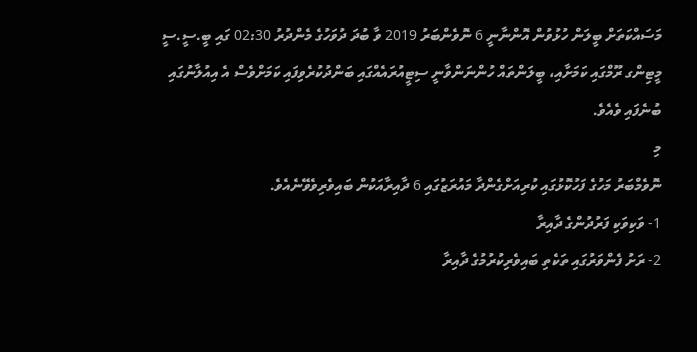މަސައްކަތަށް ބީލަން ހުޅުވުން އޮންނާނީ 6 ނޮވެންބަރު 2019 ވާ ބުދަ ދުވަހުގެ މެންދުރު 02:30 ގައި ބީ.ސީ.ސީ މީޓިންގ ރޫމްގައި ކަމަށާއި، ބީލަންތައް ހުންނަންވާނީ ސިޓީއުރައެއްގައި ބަންދުކުރެވިފައި ކަމަށްވެސް އެ އިއުލާނުގައި ބުނެފައި ވެއެވެ.
މި
ނޮވެމްބަރު މަހުގެ ފަހުކޮޅުގައި ކުރިއަށްގެންދާ މައުރަޒުގައި 6 ދާއިރާއަކުން ބައިވެރިވެވޭނެއެވެ.
1- ވަކިވަކި ފަރުދުންގެ ދާއިރާ
2- ރަށު ފެންވަރުގައި ތަކެތި ބައިވެރިކުރުމުގެ ދާއިރާ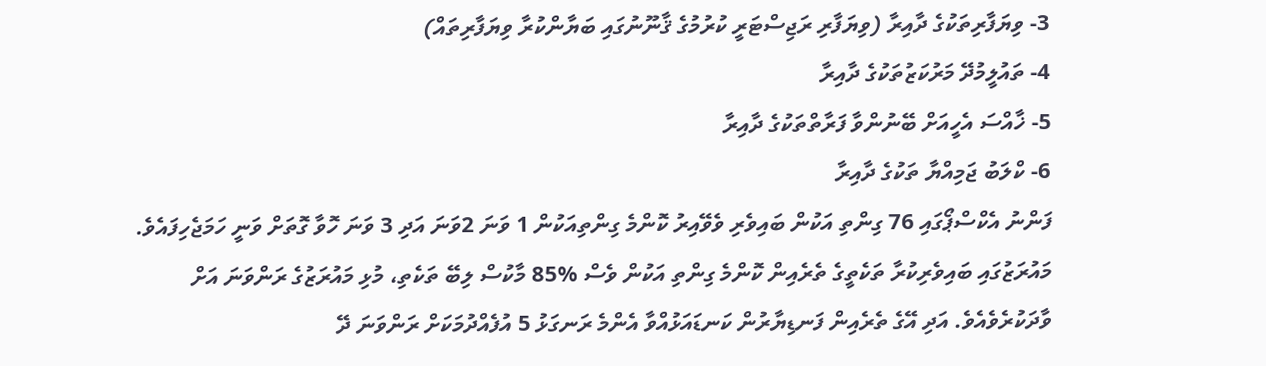3- ވިޔަފާރިތަކުގެ ދާއިރާ (ވިޔަފާރި ރަޖިސްޓަރީ ކުރުމުގެ ޤާނޫނުގައި ބަޔާންކުރާ ވިޔަފާރިތައް)
4- ތައުލީމުދޭ މަރުކަޒުތަކުގެ ދާއިރާ
5- ޚާއްސަ އެހީއަށް ބޭނުންވާ ފަރާތްތަކުގެ ދާއިރާ
6- ކްލަބު ޖަމިއްޔާ ތަކުގެ ދާއިރާ
ފަންނު އެކްސްޕޯގައި 76 ގިންތި އަކުން ބައިވެރި ވެވޭއިރު ކޮންމެ ގިންތިއަކުން 1 ވަނަ 2ވަނަ އަދި 3 ވަނަ ހޮވާ ގޮތަށް ވަނީ ހަމަޖެހިފައެވެ.
މައުރަޒުގައި ބައިވެރިކުރާ ތަކެތީގެ ތެރެއިން ކޮންމެ ގިންތި އަކުން ވެސް %85 މާކުސް ލިބޭ ތަކެތި، މުޅި މައުރަޒުގެ ރަންވަނަ އަށް ވާދަކުރެވެއެވެ. އަދި އޭގެ ތެރެއިން ފަނޑިޔާރުން ކަނޑައަޅުއްވާ އެންމެ ރަނގަޅު 5 އުފެއްދުމަކަށް ރަންވަނަ ދޭ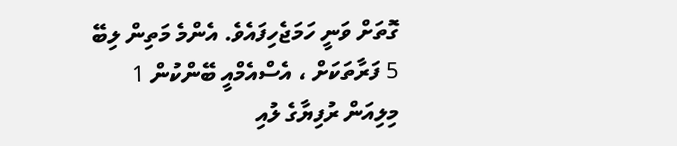ގޮތަށް ވަނީ ހަމަޖެހިފައެވެ. އެންމެ މަތިން ލިބޭ 5 ފަރާތަކަށް ، އެސްއެމްއީ ބޭންކުން 1 މިލިއަން ރުފިޔާގެ ލުއި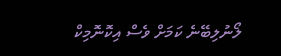ލޯނުލިބޭނެ ކަމަށް ވެސް އިކޮނޮމިކް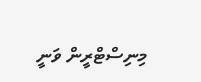މިނިސްޓްރީން ވަނީ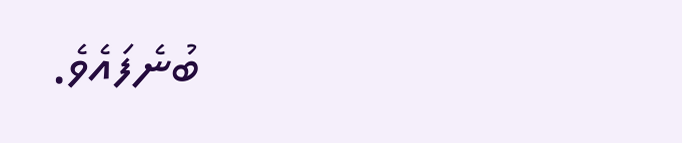ބުނެފައެވެ.